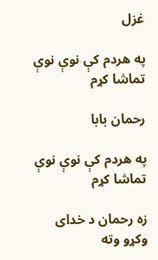غزل

په هردم کې نوې نوې تماشا کړم

رحمان بابا

په هردم کې نوې نوې تماشا کړم

زه رحمان د خدای وکړو وته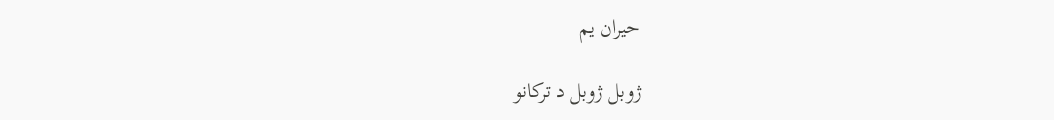حيران يم

ژوبل ژوبل د ترکانو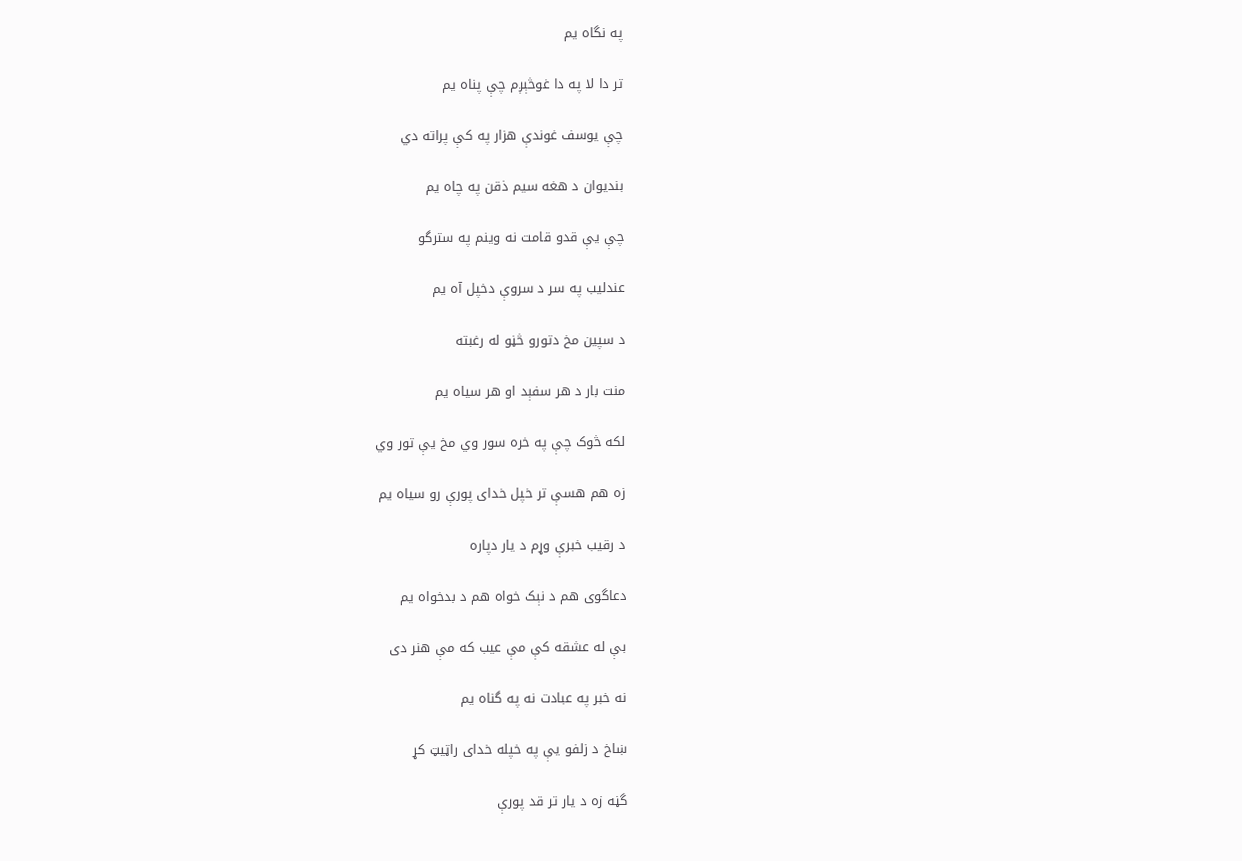په نگاه يم

تر دا لا په دا غوڅېږم چې پناه يم

چې يوسف غوندې هزار په کې پراته دي

بنديوان د هغه سيم ذقن په چاه يم

چې يې قدو قامت نه وينم په سترگو

عندليب په سر د سروې دخپل آه يم

د سپين مخ دتورو څڼو له رغبته

منت بار د هر سفېد او هر سياه يم

لکه څوک چې په خره سور وي مخ يې تور وي

زه هم هسې تر خپل خدای پورې رو سياه يم

د رقيب خبرې وړم د يار دپاره

دعاگوی هم د نېک خواه هم د بدخواه يم

بې له عشقه کې مې عيب که مې هنر دی

نه خبر په عبادت نه په گناه يم

ښاخ د زلفو يې په خپله خدای راټيټ کړ

گڼه زه د يار تر قد پورې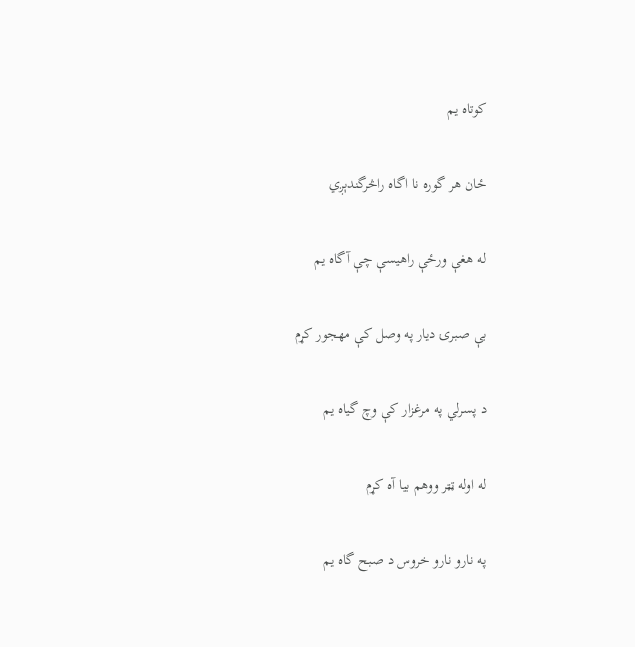کوتاه يم

ځان هر گوره نا اگاه راڅرگندېږي

له هغې ورځې راهيسې چې آگاه يم

بې صبرۍ ديار په وصل کې مهجور کړم

د پسرلي په مرغزار کې وچ گياه يم

له اوله ټټر ووهم بيا آه کړم

په نارو نارو خروس د صبح گاه يم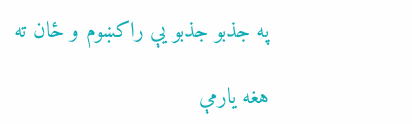په جذبو جذبو يې راکښوم و ځان ته

هغه يارمې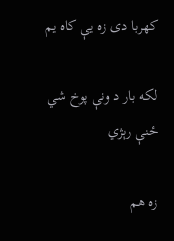کهربا دی زه يې کاه يم

لکه بار د ونې پوخ شي ځنې رېژي

زه هم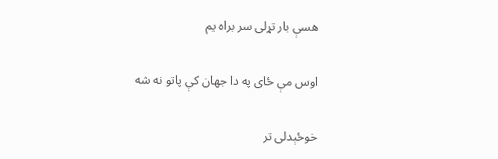هسې بار تړلی سر براه يم

اوس مې ځای په دا جهان کې پاتو نه شه

خوځېدلی تر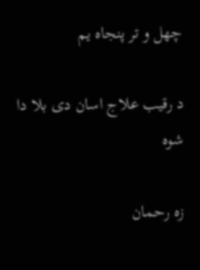چهل و تر پنجاه يم

د رقيب علاج اسان دی بلا دا شوه

زه رحمان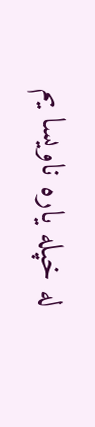له خپله ياره ناويسا يم